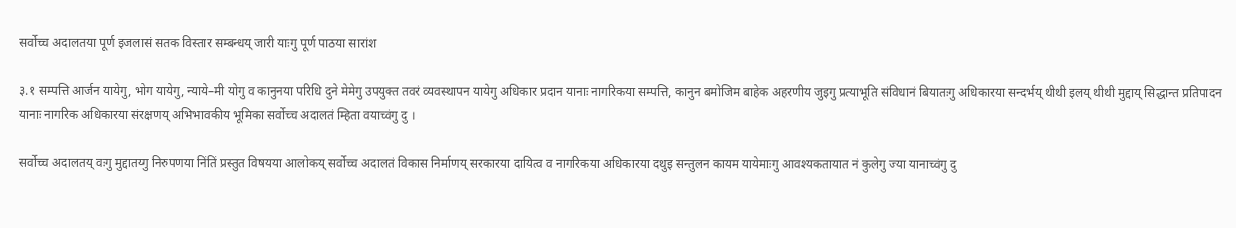सर्वोच्च अदालतया पूर्ण इजलासं सतक विस्तार सम्बन्धय् जारी याःगु पूर्ण पाठया सारांश

३.१ सम्पत्ति आर्जन यायेगु, भोग यायेगु, न्याये–मी योगु व कानुनया परिधि दुने मेमेगु उपयुक्त तवरं व्यवस्थापन यायेगु अधिकार प्रदान यानाः नागरिकया सम्पत्ति, कानुन बमोजिम बाहेक अहरणीय जुइगु प्रत्याभूति संविधानं बियातःगु अधिकारया सन्दर्भय् थीथी इलय् थीथी मुद्दाय् सिद्धान्त प्रतिपादन यानाः नागरिक अधिकारया संरक्षणय् अभिभावकीय भूमिका सर्वोच्च अदालतं म्हिता वयाच्वंगु दु ।

सर्वोच्च अदालतय् वःगु मुद्दातय्गु निरुपणया निंतिं प्रस्तुत विषयया आलोकय् सर्वोच्च अदालतं विकास निर्माणय् सरकारया दायित्व व नागरिकया अधिकारया दथुइ सन्तुलन कायम यायेमाःगु आवश्यकतायात नं कुलेगु ज्या यानाच्वंगु दु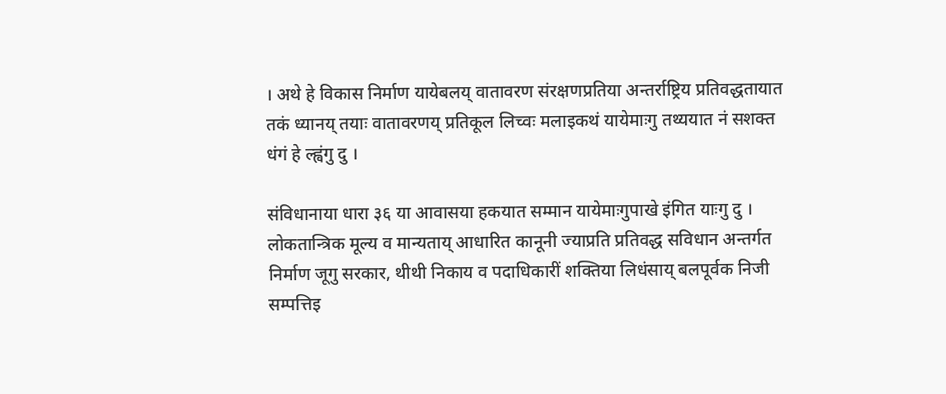। अथे हे विकास निर्माण यायेबलय् वातावरण संरक्षणप्रतिया अन्तर्राष्ट्रिय प्रतिवद्धतायात तकं ध्यानय् तयाः वातावरणय् प्रतिकूल लिच्वः मलाइकथं यायेमाःगु तथ्ययात नं सशक्त धंगं हे ल्ह्वंगु दु ।

संविधानाया धारा ३६ या आवासया हकयात सम्मान यायेमाःगुपाखे इंगित याःगु दु । लोकतान्त्रिक मूल्य व मान्यताय् आधारित कानूनी ज्याप्रति प्रतिवद्ध सविधान अन्तर्गत निर्माण जूगु सरकार, थीथी निकाय व पदाधिकारीं शक्तिया लिधंसाय् बलपूर्वक निजी सम्पत्तिइ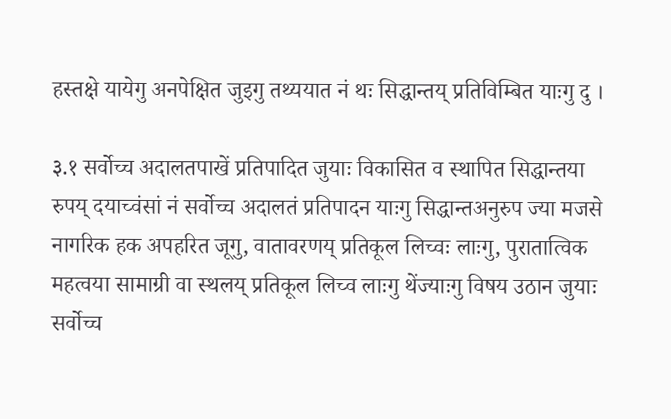हस्तक्षे यायेगु अनपेक्षित जुइगु तथ्ययात नं थः सिद्धान्तय् प्रतिविम्बित याःगु दु ।

३.१ सर्वोच्च अदालतपाखें प्रतिपादित जुयाः विकासित व स्थापित सिद्धान्तया रुपय् दयाच्वंसां नं सर्वोच्च अदालतं प्रतिपादन याःगु सिद्धान्तअनुरुप ज्या मजसे नागरिक हक अपहरित जूगु, वातावरणय् प्रतिकूल लिच्वः लाःगु, पुरातात्विक महत्वया सामाग्री वा स्थलय् प्रतिकूल लिच्व लाःगु थेंज्याःगु विषय उठान जुयाः सर्वोच्च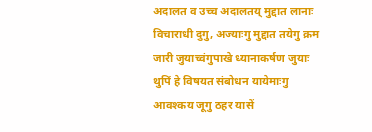अदालत व उच्च अदालतय् मुद्दात लानाः विचाराधी दुगु, अज्याःगु मुद्दात तयेगु क्रम जारी जुयाच्वंगुपाखे ध्यानाकर्षण जुयाः थुपिं हे विषयत संबोधन यायेमाःगु आवश्कय जूगु ठहर यासें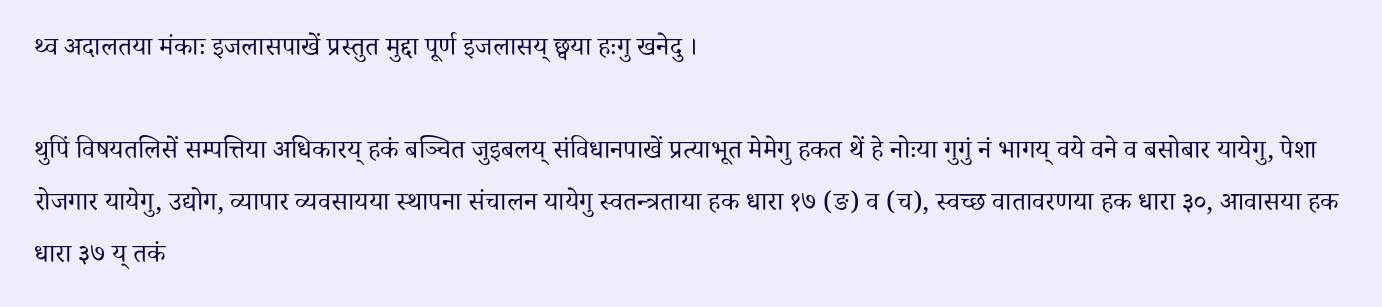थ्व अदालतया मंकाः इजलासपाखें प्रस्तुत मुद्दा पूर्ण इजलासय् छ्वया हःगु खनेदु ।

थुपिं विषयतलिसें सम्पत्तिया अधिकारय् हकं बञ्चित जुइबलय् संविधानपाखें प्रत्याभूत मेमेगु हकत थें हे नोःया गुगुं नं भागय् वये वने व बसोबार यायेगु, पेशा रोजगार यायेगु, उद्योग, व्यापार व्यवसायया स्थापना संचालन यायेगु स्वतन्त्रताया हक धारा १७ (ङ) व (च), स्वच्छ वातावरणया हक धारा ३०, आवासया हक धारा ३७ य् तकं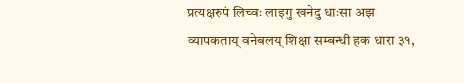प्रत्यक्षरुपं लिच्वः लाइगु खनेदु धाःसा अझ व्यापकताय् वनेबलय् शिक्षा सम्बन्धी हक धारा ३१,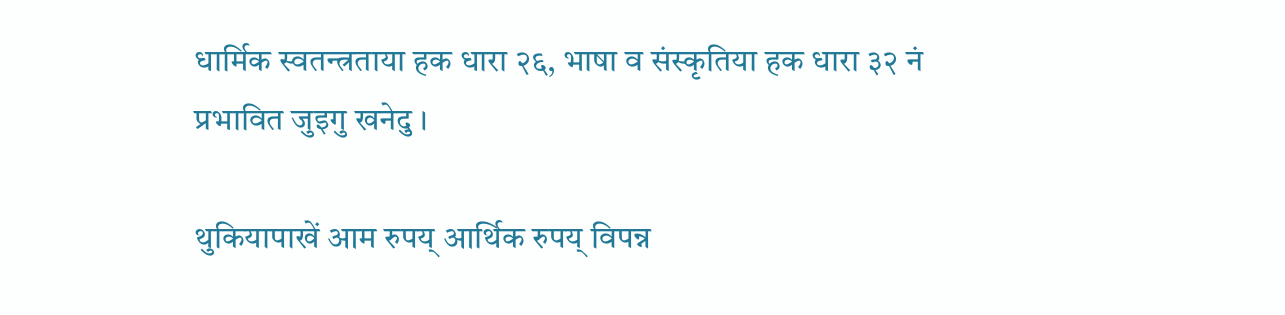धार्मिक स्वतन्त्रताया हक धारा २६, भाषा व संस्कृतिया हक धारा ३२ नं प्रभावित जुइगु खनेदु ।

थुकियापाखें आम रुपय् आर्थिक रुपय् विपन्न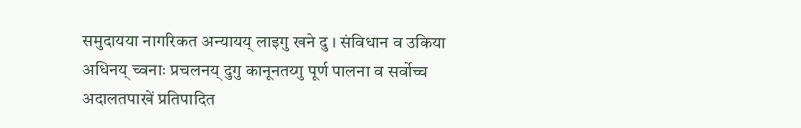समुदायया नागरिकत अन्यायय् लाइगु खने दु । संविधान व उकिया अधिनय् च्वनाः प्रचलनय् दुगु कानूनतय्गु पूर्ण पालना व सर्वोच्च अदालतपाखें प्रतिपादित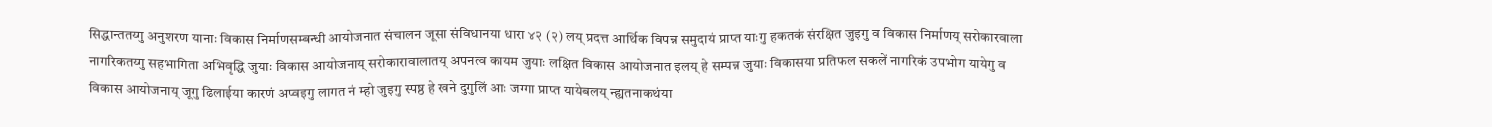सिद्धान्ततय्गु अनुशरण यानाः विकास निर्माणसम्बन्धी आयोजनात संचालन जूसा संविधानया धारा ४२ (२) लय् प्रदत्त आर्थिक विपन्न समुदायं प्राप्त याःगु हकतकं संरक्षित जुइगु व विकास निर्माणय् सरोकारवाला नागरिकतय्गु सहभागिता अभिवृद्धि जुयाः विकास आयोजनाय् सरोकारावालातय् अपनत्व कायम जुयाः लक्षित विकास आयोजनात इलय् हे सम्पन्न जुयाः विकासया प्रतिफल सकलें नागरिकं उपभोग यायेगु व विकास आयोजनाय् जूगु ढिलाईया कारणं अप्वइगु लागत नं म्हो जुइगु स्पष्ठ हे खने दुगुलिं आः जग्गा प्राप्त यायेबलय् न्ह्यतनाकथंया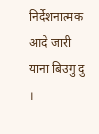निर्देशनात्मक आदे जारी याना बिउगु दु ।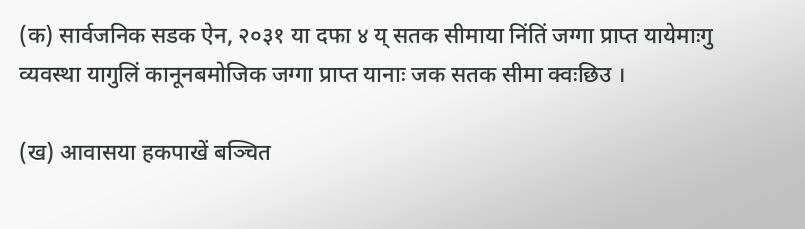(क) सार्वजनिक सडक ऐन, २०३१ या दफा ४ य् सतक सीमाया निंतिं जग्गा प्राप्त यायेमाःगु व्यवस्था यागुलिं कानूनबमोजिक जग्गा प्राप्त यानाः जक सतक सीमा क्वःछिउ ।

(ख) आवासया हकपाखें बञ्चित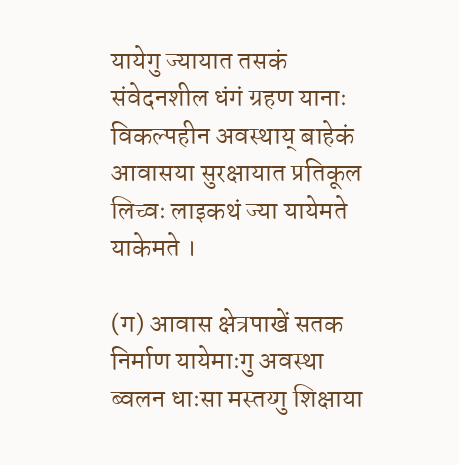यायेगु ज्यायात तसकं संवेदनशील धंगं ग्रहण यानाः विकल्पहीन अवस्थाय् बाहेकं आवासया सुरक्षायात प्रतिकूल लिच्वः लाइकथं ज्या यायेमते याकेमते ।

(ग) आवास क्षेत्रपाखें सतक निर्माण यायेमाःगु अवस्था ब्वलन धाःसा मस्तय्गु शिक्षाया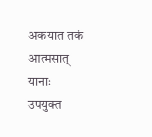अकयात तकं आत्मसात् यानाः उपयुक्त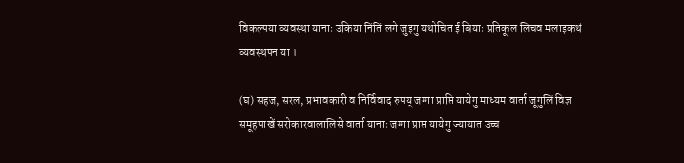विकल्पया व्यवस्था यानाः उकिया निंतिं लगे जुइगु यथोचित ई बियाः प्रतिकूल लिचव मलाइकथं व्यवस्थपन या ।

(घ) सहज, सरल, प्रभावकारी व निर्विवाद रुपय् जग्गा प्राप्ति यायेगु माध्यम वार्ता जूगुलिं विज्ञ समूहपाखें सरोकारवालालिसे वार्ता यानाः जग्गा प्राप्त यायेगु ज्यायात उच्च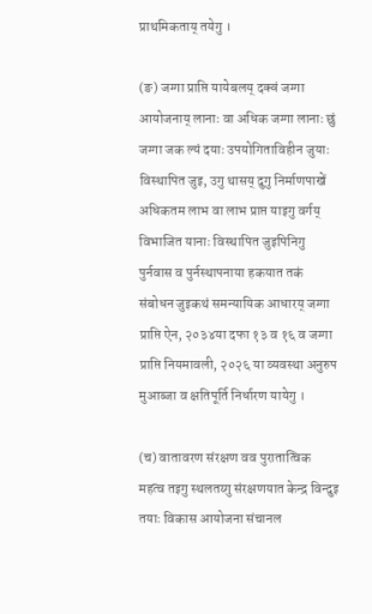प्राथमिकताय् तयेगु ।

(ङ) जग्गा प्राप्ति यायेबलय् दक्वं जग्गा आयोजनाय् लानाः वा अधिक जग्गा लानाः छुं जग्गा जक ल्यं दयाः उपयोगिताविहीन जुयाः विस्थापित जुइ, उगु थासय् दुगु निर्माणपाखें अधिकतम लाभ वा लाभ प्राप्त याइगु वर्गय् विभाजित यानाः विस्थापित जुइपिनिगु पुर्नवास व पुर्नस्थापनाया हकयात तकं संबोधन जुइकथं समन्यायिक आधारय् जग्गा प्राप्ति ऐन, २०३४या दफा १३ व १६ व जग्गा प्राप्ति नियमावली, २०२६ या व्यवस्था अनुरुप मुआब्जा व क्षतिपूर्ति निर्धारण यायेगु ।

(च) वातावरण संरक्षण वव पुरातात्विक महत्व तइगु स्थलतय्गु संरक्षणयात केन्द्र विन्दुइ तयाः विकास आयोजना संचानल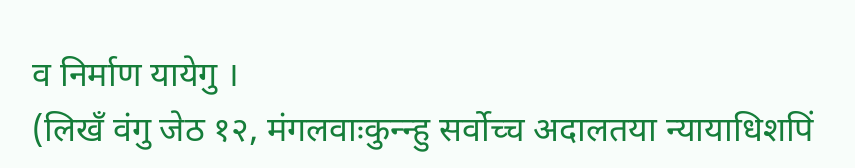व निर्माण यायेगु ।
(लिखँ वंगु जेठ १२, मंगलवाःकुन्न्हु सर्वोच्च अदालतया न्यायाधिशपिं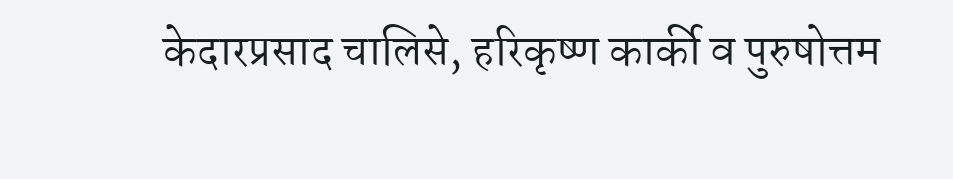केदारप्रसाद चालिसे, हरिकृष्ण कार्की व पुरुषोत्तम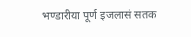भण्डारीया पूर्ण इजलासं सतक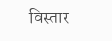विस्तार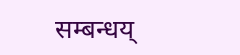सम्बन्धय्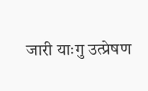जारी याःगु उत्प्रेषण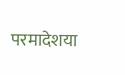परमादेशया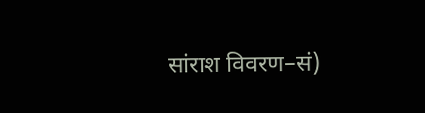सांराश विवरण–सं)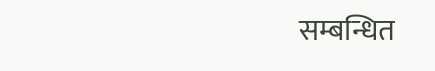सम्बन्धित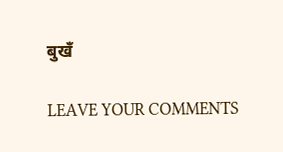बुखँ

LEAVE YOUR COMMENTS